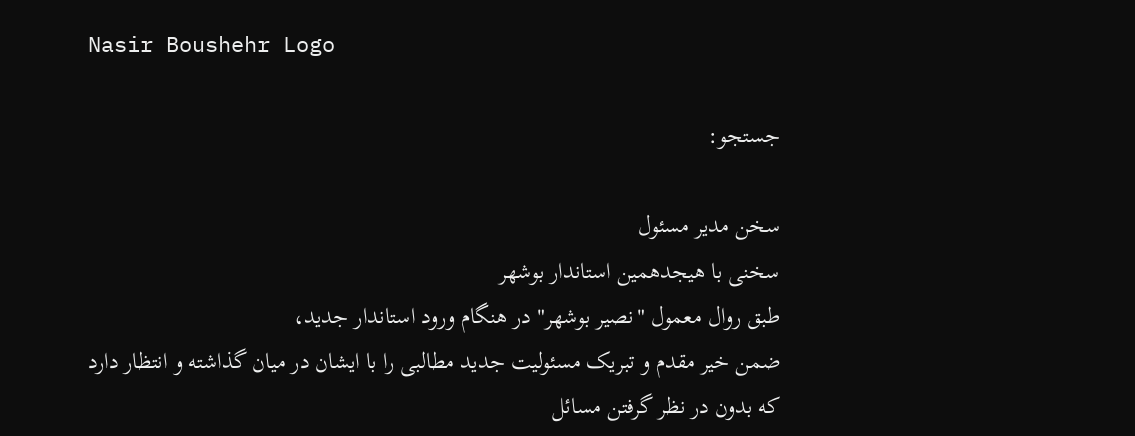Nasir Boushehr Logo

جستجو:

سخن مدیر مسئول
سخنی با هیجدهمین استاندار بوشهر
طبق روال معمول "نصیر بوشهر" در هنگام ورود استاندار جدید،
ضمن خیر مقدم و تبریک مسئولیت جدید مطالبی را با ایشان در میان گذاشته و انتظار دارد
که بدون در نظر گرفتن مسائل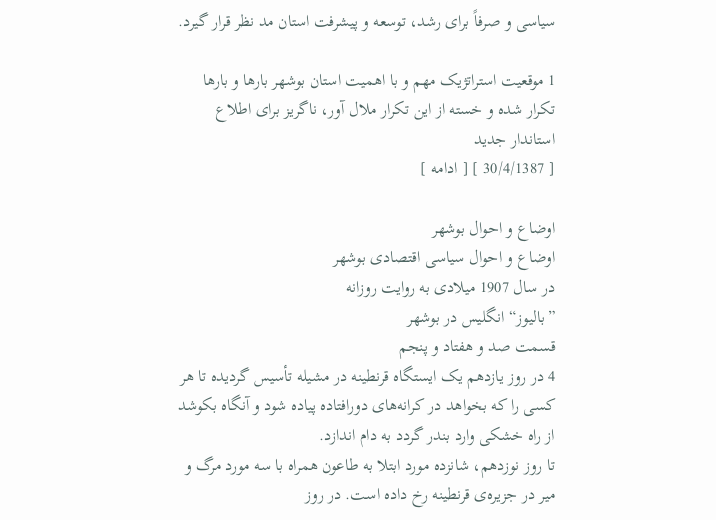سیاسی و صرفاً برای رشد، توسعه و پیشرفت استان مد نظر قرار گیرد.

1 موقعیت استراتژیک مهم و با اهمیت استان بوشهر بارها و بارها تکرار شده و خسته از این تکرار ملال آور، ناگریز برای اطلاع استاندار جدید
[ 30/4/1387 ] [ ادامه ]

اوضاع و احوال بوشهر
اوضاع و احوال سیاسی اقتصادی بوشهر
در سال 1907 میلادی به روایت روزانه
”بالیوز“ انگلیس در بوشهر
قسمت صد و هفتاد و پنجم
4 در روز یازدهم یک ایستگاه قرنطینه در مشیله تأسیس گردیده تا هر کسی را که بخواهد در کرانه‌های دورافتاده پیاده شود و آنگاه بکوشد از راه خشکی وارد بندر گردد به دام اندازد.
تا روز نوزدهم، شانزده مورد ابتلا به طاعون همراه با سه مورد مرگ و میر در جزیره‌ی قرنطینه رخ داده است. در روز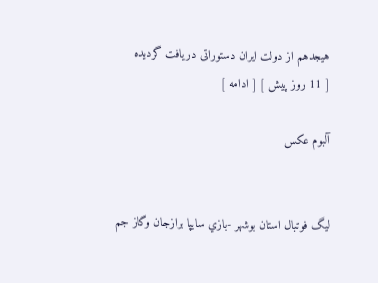هیجدهم از دولت ایران دستوراتی دریافت گردیده
[ 11 روز پیش ] [ ادامه ]

آلبوم عکس


ليگ فوتبال استان بوشهر -بازي سايپا برازجان وگاز جم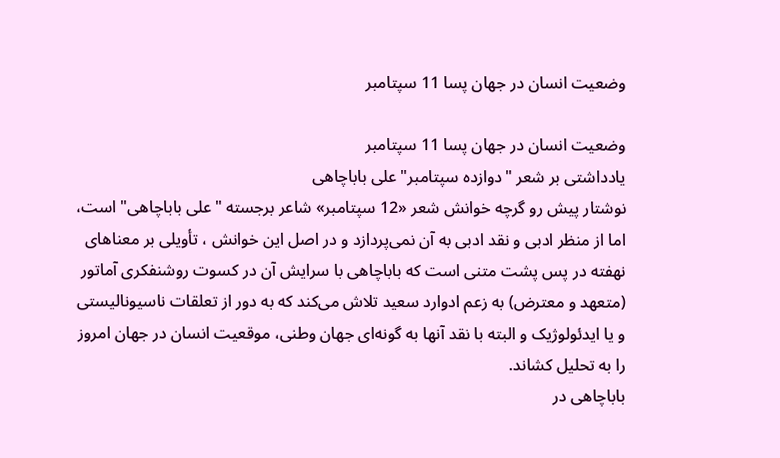وضعیت انسان در جهان پسا 11 سپتامبر

وضعیت انسان در جهان پسا 11 سپتامبر
یادداشتی بر شعر "دوازده سپتامبر" علی باباچاهی
نوشتار پیش رو گرچه خوانش شعر «12 سپتامبر» شاعر برجسته "علی باباچاهی" است، اما از منظر ادبی و نقد ادبی به آن نمی‌پردازد و در اصل این خوانش ، تأویلی بر معناهای نهفته در پس پشت متنی است که باباچاهی با سرایش آن در کسوت روشنفکری آماتور (متعهد و معترض) به زعم ادوارد سعید تلاش می‌کند که به دور از تعلقات ناسیونالیستی و یا ایدئولوژیک و البته با نقد آنها به گونه‌ای جهان وطنی، موقعیت انسان در جهان امروز را به تحلیل کشاند.
بابا‌چاهی در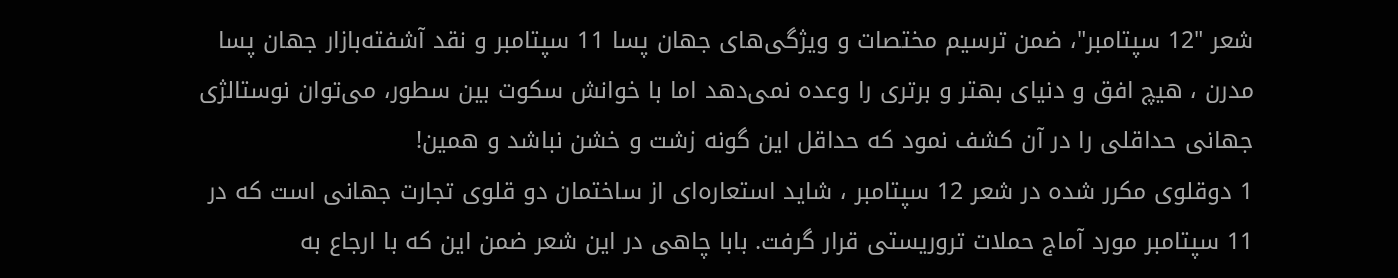شعر "12 سپتامبر"، ضمن ترسیم مختصات و ویژگی‌های جهان پسا 11 سپتامبر و نقد آشفته‌بازار جهان پسا مدرن ، هیچ افق و دنیای بهتر و برتری را وعده نمی‌دهد اما با خوانش سکوت بین سطور، می‌توان نوستالژی جهانی حداقلی را در آن کشف نمود که حداقل این گونه زشت و خشن نباشد و همین!
1 دوقلوی مکرر شده در شعر 12 سپتامبر ، شاید استعاره‌ای از ساختمان دو قلوی تجارت جهانی است که در 11 سپتامبر مورد آماج حملات تروریستی قرار گرفت. بابا چاهی در این شعر ضمن این که با ارجاع به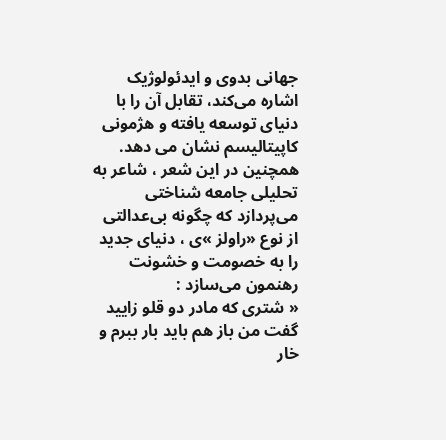جهانی بدوی و ایدئولوژیک اشاره می‌کند، تقابل آن را با دنیای توسعه یافته و هژمونی کاپیتالیسم نشان می دهد. همچنین در این شعر ، شاعر به تحلیلی جامعه شناختی می‌پردازد که چگونه بی‌عدالتی از نوع «راولز »ی ، دنیای جدید را به خصومت و خشونت رهنمون می‌سازد :
« شتری که مادر دو قلو زایید گفت من باز هم باید بار ببرم و خار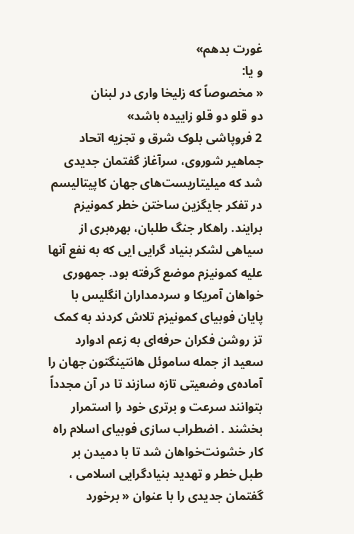غورت بدهم»
و یا:
« مخصوصاً که زلیخا واری در لبنان
دو قلو دو قلو زاییده باشد»
2 فروپاشی بلوک شرق و تجزیه اتحاد جماهیر شوروی، سرآغاز گفتمان جدیدی شد که میلیتاریست‌های جهان کاپیتالیسم در تفکر جایگزین ساختن خطر کمونیزم برایند. راهکار جنگ طلبان، بهره‌بری از سیاهی لشکر بنیاد گرایی ایی که به نفع آنها علیه کمونیزم موضع گرفته بود. جمهوری خواهان آمریکا و سردمداران انگلیس با پایان فوبیا‌ی کمونیزم تلاش کردند به کمک تز روشن فکران حرفه‌ای به زعم ادوارد سعید از جمله ساموئل هانتینگتون جهان را آماده‌ی وضعیتی تازه سازند تا در آن مجدداً بتوانند سرعت و برتری خود را استمرار بخشند . اضطراب سازی فوبیای اسلام راه کار خشونت‌خواهان شد تا با دمیدن بر طبل خطر و تهدید بنیاد‌گرایی اسلامی ، گفتمان جدیدی را با عنوان « برخورد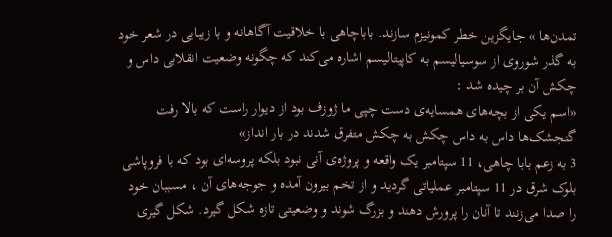تمدن‌ها » جایگزین خطر کمونیزم سازند. باباچاهی با خلاقیت آگاهانه و با زیبایی در شعر خود به گذر شوروی از سو‌سیالیسم به کاپیتالیسم اشاره می‌کند که چگونه وضعیت انقلابی داس و چکش آن بر چیده شد :
«اسم یکی از بچه‌های همسایه‌ی دست چپی‌ ما ژوزف بود از دیوار راست که بالا رفت
گنجشک‌ها داس به داس چکش به چکش متفرق شدند در بار انداز»
3 به زعم بابا چاهی، 11 سپتامبر یک واقعه و پروژه‌ی آنی نبود بلکه پروسه‌ای بود که با فروپاشی بلوک شرق در 11 سپتامبر عملیاتی گردید و از تخم بیرون آمده و جوجه‌های آن ، مسببان خود را صدا می‌زنند تا آنان را پرورش دهند و بزرگ شوند و وضعیتی تازه شکل گیرد. شکل گیری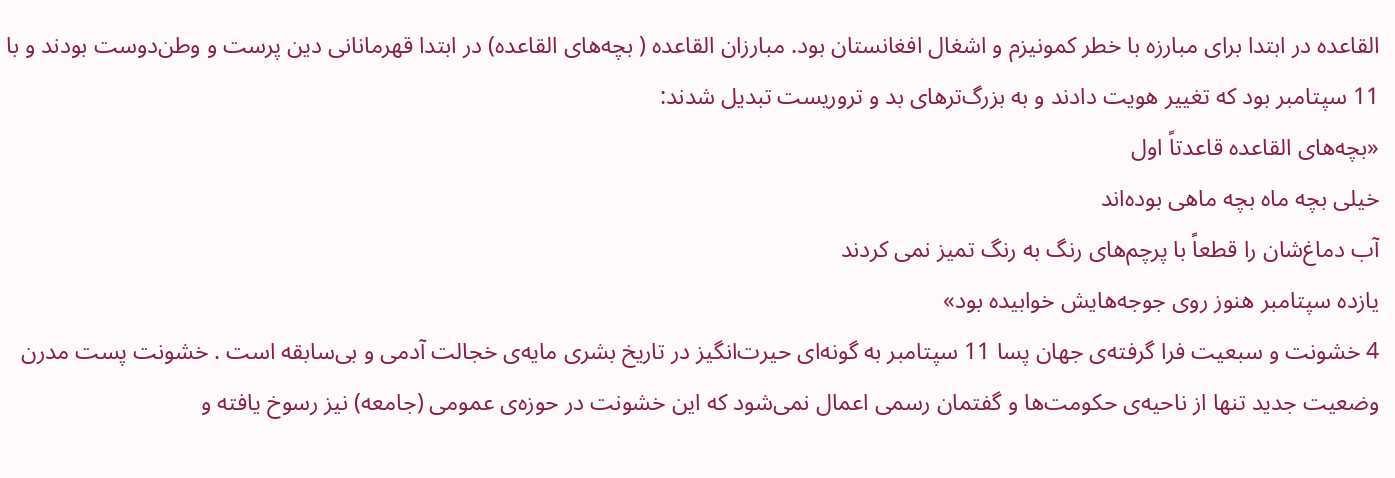القاعده در ابتدا برای مبارزه با خطر کمونیزم و اشغال افغانستان بود. مبارزان القاعده ( بچه‌های القاعده) در ابتدا قهرمانانی‌ دین پرست و وطن‌دوست بودند و با 11 سپتامبر بود که تغییر هویت دادند و به بزرگ‌ترهای بد و تروریست تبدیل شدند:
«بچه‌های القاعده قاعدتاً اول
خیلی بچه ماه بچه‌ ماهی بوده‌اند
آب دماغ‌شان را قطعاً با پرچم‌های رنگ به رنگ تمیز نمی کردند
یازده سپتامبر هنوز روی جوجه‌هایش خوابیده بود»
4 خشونت و سبعیت فرا گرفته‌ی جهان پسا 11 سپتامبر به گونه‌ای حیرت‌انگیز در تاریخ بشری مایه‌ی خجالت آدمی و بی‌سابقه است . خشونت پست مدرن وضعیت جدید تنها از ناحیه‌ی حکومت‌ها و گفتمان رسمی اعمال نمی‌شود که این خشونت در حوزه‌ی عمومی (جامعه) نیز رسوخ یافته و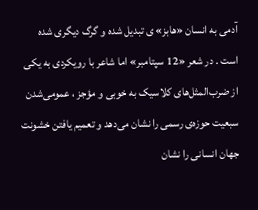آدمی به انسان «هابز» ی تبدیل شده و گرگ دیگری شده است . در شعر «12 سپتامبر» اما شاعر با رویکردی به یکی از ضرب‌المثل‌های کلاسیک به خوبی و مؤجز ، عمومی‌شدن سبعیت حوزه‌ی رسمی را نشان می‌دهد و تعمیم یافتن خشونت جهان انسانی را نشان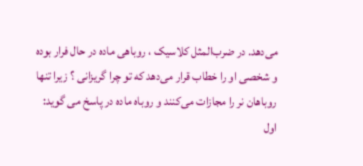می‌دهد. در ضرب‌المثل کلاسیک ، روباهی ماده در حال فرار بوده و شخصی او را خطاب قرار می‌دهد که تو چرا گریزانی ؟ زیرا تنها روباهان نر را مجازات می‌کنند و روباه ماده در پاسخ می گوید: اول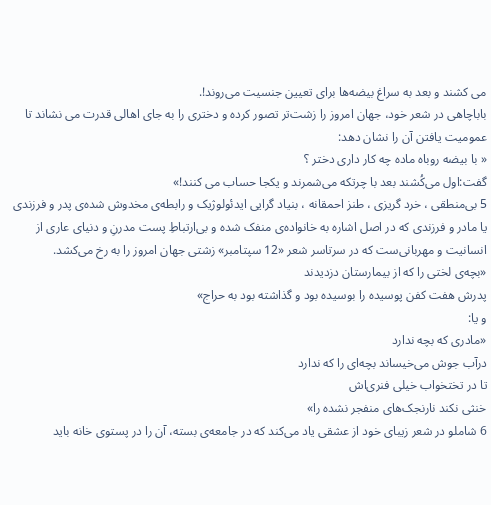می کشند و بعد به سراغ بیضه‌ها برای تعیین جنسیت می‌روند!.
باباچاهی در شعر خود، جهان امروز را زشت‌تر تصور کرده و دختری را به جای اهالی قدرت می نشاند تا عمومیت یافتن آن را نشان دهد:
« با بیضه روباه ماده چه کار داری دختر ؟
گفت:اول می‌کُشند بعد با چرتکه می‌شمرند و یکجا حساب می کنند!»
5 بی‌منطقی ، خرد گریزی ، طنز احمقانه ، بنیاد گرایی ایدئولوژیک و رابطه‌ی مخدوش شده‌ی پدر و فرزندی یا مادر و فرزندی که در اصل اشاره به خانواده‌ی منفک شده و بی‌ارتباطِ پست مدرنِ و دنیای عاری از انسانیت و مهربانی‌ست که در سر‌تاسر شعر «12 سپتامبر» زشتی جهان امروز را به رخ می‌کشد.
«بچه‌ی لختی را که از بیمارستان دزدیدند
پدرش هفت کفن پوسیده را بوسیده بود و گذاشته بود به حراج»
و یا:
«مادری که بچه ندارد
درآب جوش می‌خیساند بچه‌ای را که ندارد
تا در تختخواب خیلی فنری‌اش
خنثی نکند نارنجک‌های منفجر نشده را»
6 شاملو در شعر زیبای خود از عشقی یاد می‌کند که در جامعه‌ی بسته، آن را در پستوی خانه باید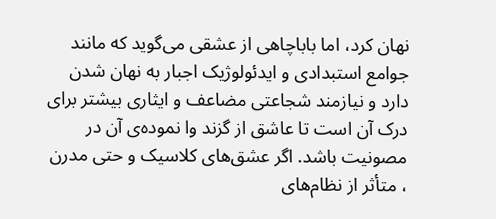نهان کرد، اما بابا‌چاهی از عشقی می‌گوید که مانند جوامع استبدادی و ایدئولوژیک اجبار به نهان شدن دارد و نیازمند شجاعتی مضاعف و ایثاری بیشتر برای درک آن است تا عاشق از گزند وا نموده‌ی آن در مصونیت باشد. اگر عشق‌های کلاسیک و حتی مدرن ، متأثر از نظام‌های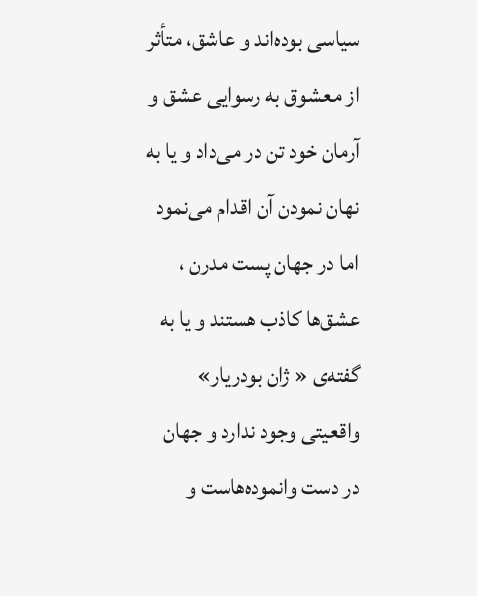سیاسی‌ بوده‌اند و عاشق، متأثر از معشوق به رسوایی عشق و آرمان خود تن در می‌داد و یا به نهان نمودن آن اقدام می‌نمود اما در جهان پست مدرن ، عشق‌ها کاذب هستند و یا به گفته‌ی « ژان بودریار» واقعیتی وجود ندارد و جهان در دست وانموده‌هاست و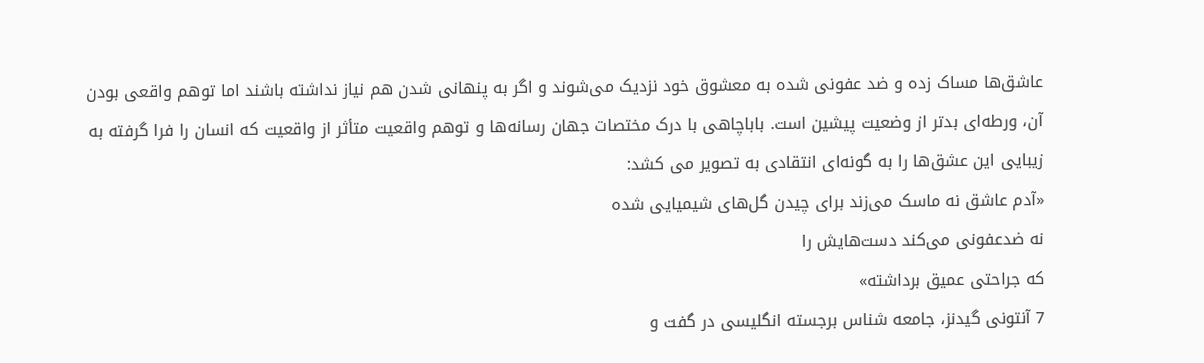عاشق‌ها مساک زده و ضد عفونی شده به معشوق خود نزدیک می‌شوند و اگر به پنهانی شدن هم نیاز نداشته باشند اما توهم واقعی بودن آن، ورطه‌ای بدتر از وضعیت پیشین است. باباچاهی با درک مختصات جهان رسانه‌ها و توهم واقعیت متأثر از واقعیت که انسان را فرا گرفته به زیبایی این عشق‌ها را به گونه‌ای انتقادی به تصویر می کشد:
«آدم عاشق نه ماسک می‌زند برای چیدن گل‌های شیمیایی شده
نه ضدعفونی می‌کند دست‌هایش را
که جراحتی عمیق برداشته»
7 آنتونی گیدنز، جامعه شناس برجسته انگلیسی در گفت و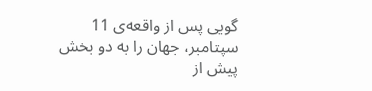گویی پس از واقعه‌ی 11 سپتامبر، جهان را به دو بخش پیش از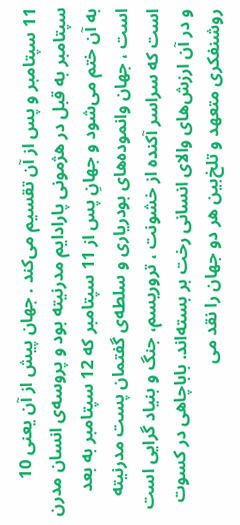11 سپتامبر و پس از آن تقسیم می‌کند . جهان پیش از آن یعنی 10 سپتامبر به قبل در هژمونی پارادایم مدرنیته بود و پروسه‌ی انسان مدرن به آن ختم می‌شود و جهانِ پس از 11 سپتامبر که 12 سپتامبر به بعد است ، جهان وانموده‌های بودریاری و سلطه‌ی گفتمان پست‌ مدرنیته است که سراسر آکنده از خشونت ، تروریسم، جنگ و بنیاد گرایی است و در آن ارزش‌های والای انسانی رخت بر بسته‌اند. باباچاهی در کسوت روشنفکری متعهد و تلخ‌بین هر دو جهان را نقد می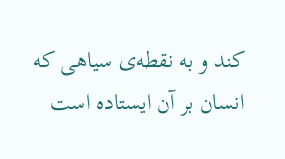کند و به نقطه‌ی سیاهی که انسان بر آن ایستاده است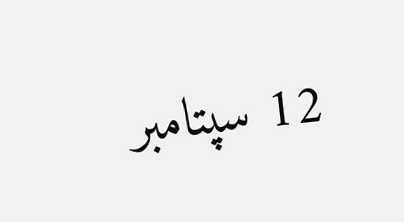12 سپتامبر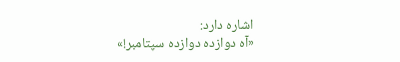اشاره دارد:
«آه دوازده دوازده سپتامبر!»